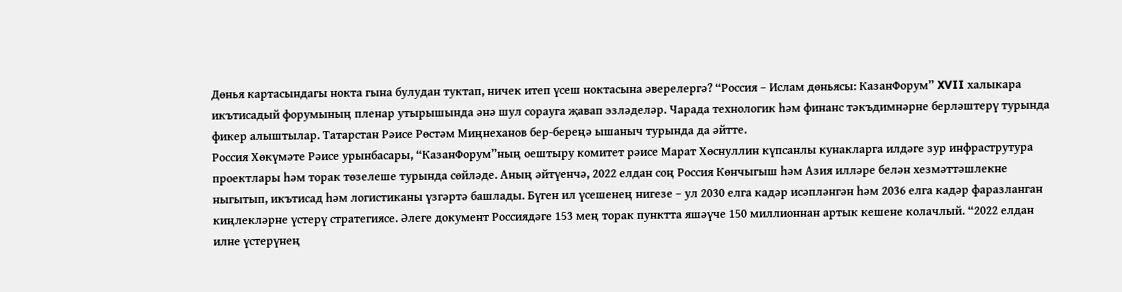Дөнья картасындагы нокта гына булудан туктап, ничек итеп үсеш ноктасына әверелергә? “Россия – Ислам дөньясы: КазанФорум” XVII халыкара икътисадый форумының пленар утырышында әнә шул сорауга җавап эзләделәр. Чарада технологик һәм финанс тәкъдимнәрне берләштерү турында фикер алыштылар. Татарстан Рәисе Рөстәм Миңнеханов бер-береңә ышаныч турында да әйтте.
Россия Хөкүмәте Рәисе урынбасары, “КазанФорум”ның оештыру комитет рәисе Марат Хөснуллин күпсанлы кунакларга илдәге зур инфраструтура проектлары һәм торак төзелеше турында сөйләде. Аның әйтүенчә, 2022 елдан соң Россия Көнчыгыш һәм Азия илләре белән хезмәттәшлекне ныгытып, икътисад һәм логистиканы үзгәртә башлады. Бүген ил үсешенең нигезе – ул 2030 елга кадәр исәпләнгән һәм 2036 елга кадәр фаразланган киңлекләрне үстерү стратегиясе. Әлеге документ Россиядәге 153 мең торак пунктта яшәүче 150 миллионнан артык кешене колачлый. “2022 елдан илне үстерүнең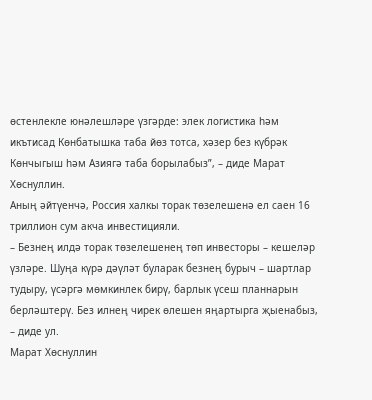өстенлекле юнәлешләре үзгәрде: элек логистика һәм икътисад Көнбатышка таба йөз тотса, хәзер без күбрәк Көнчыгыш һәм Азиягә таба борылабыз”, – диде Марат Хөснуллин.
Аның әйтүенчә, Россия халкы торак төзелешенә ел саен 16 триллион сум акча инвестицияли.
– Безнең илдә торак төзелешенең төп инвесторы – кешеләр үзләре. Шуңа күрә дәүләт буларак безнең бурыч – шартлар тудыру, үсәргә мөмкинлек бирү, барлык үсеш планнарын берләштерү. Без илнең чирек өлешен яңартырга җыенабыз, – диде ул.
Марат Хөснуллин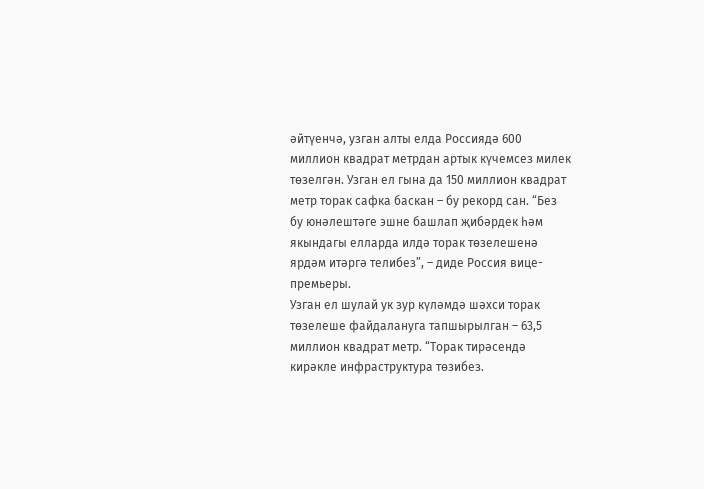әйтүенчә, узган алты елда Россиядә 600 миллион квадрат метрдан артык күчемсез милек төзелгән. Узган ел гына да 150 миллион квадрат метр торак сафка баскан – бу рекорд сан. “Без бу юнәлештәге эшне башлап җибәрдек һәм якындагы елларда илдә торак төзелешенә ярдәм итәргә телибез”, – диде Россия вице-премьеры.
Узган ел шулай ук зур күләмдә шәхси торак төзелеше файдалануга тапшырылган – 63,5 миллион квадрат метр. “Торак тирәсендә кирәкле инфраструктура төзибез.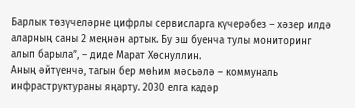Барлык төзүчеләрне цифрлы сервисларга күчерәбез – хәзер илдә аларның саны 2 меңнән артык. Бу эш буенча тулы мониторинг алып барыла”, – диде Марат Хөснуллин.
Аның әйтүенчә, тагын бер мөһим мәсьәлә – коммуналь инфраструктураны яңарту. 2030 елга кадәр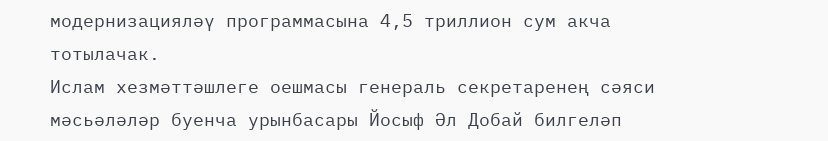модернизацияләү программасына 4,5 триллион сум акча тотылачак.
Ислам хезмәттәшлеге оешмасы генераль секретаренең сәяси мәсьәләләр буенча урынбасары Йосыф Әл Добай билгеләп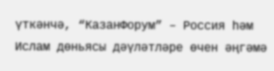үткәнчә, “КазанФорум” – Россия һәм Ислам дөньясы дәүләтләре өчен әңгәмә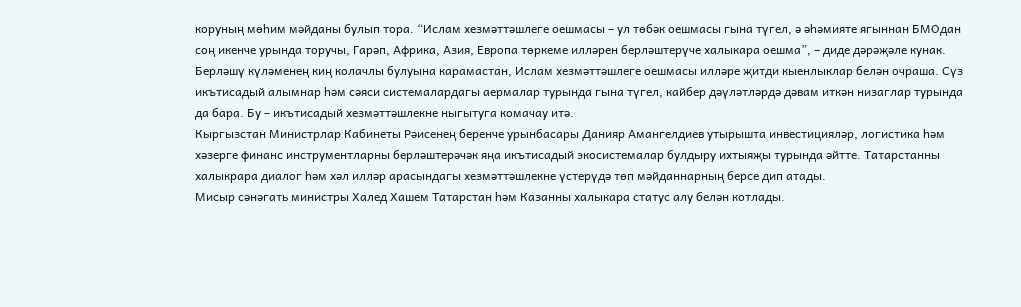коруның мөһим мәйданы булып тора. “Ислам хезмәттәшлеге оешмасы – ул төбәк оешмасы гына түгел, ә әһәмияте ягыннан БМОдан соң икенче урында торучы, Гарәп, Африка, Азия, Европа төркеме илләрен берләштерүче халыкара оешма”, – диде дәрәҗәле кунак. Берләшү күләменең киң колачлы булуына карамастан, Ислам хезмәттәшлеге оешмасы илләре җитди кыенлыклар белән очраша. Сүз икътисадый алымнар һәм сәяси системалардагы аермалар турында гына түгел, кайбер дәүләтләрдә дәвам иткән низаглар турында да бара. Бу – икътисадый хезмәттәшлекне ныгытуга комачау итә.
Кыргызстан Министрлар Кабинеты Рәисенең беренче урынбасары Данияр Амангелдиев утырышта инвестицияләр, логистика һәм хәзерге финанс инструментларны берләштерәчәк яңа икътисадый экосистемалар булдыру ихтыяҗы турында әйтте. Татарстанны халыкрара диалог һәм хәл илләр арасындагы хезмәттәшлекне үстерүдә төп мәйданнарның берсе дип атады.
Мисыр сәнәгать министры Халед Хашем Татарстан һәм Казанны халыкара статус алу белән котлады.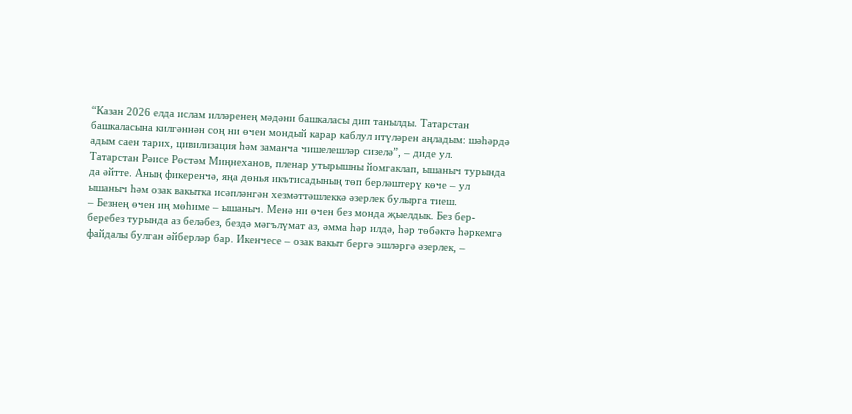“Казан 2026 елда ислам илләренең мәдәни башкаласы дип танылды. Татарстан башкаласына килгәннән соң ни өчен мондый карар каблул итүләрен аңладым: шәһәрдә адым саен тарих, цивилизация һәм заманча чишелешләр сизелә”, – диде ул.
Татарстан Рәисе Рөстәм Миңнеханов, пленар утырышны йомгаклап, ышаныч турында да әйтте. Аның фикеренчә, яңа дөнья икътисадының төп берләштерү көче – ул ышаныч һәм озак вакытка исәпләнгән хезмәттәшлеккә әзерлек булырга тиеш.
– Безнең өчен иң мөһиме – ышаныч. Менә ни өчен без монда җыелдык. Без бер-беребез турында аз беләбез, бездә мәгълүмат аз, әмма һәр илдә, һәр төбәктә һәркемгә файдалы булган әйберләр бар. Икенчесе – озак вакыт бергә эшләргә әзерлек, –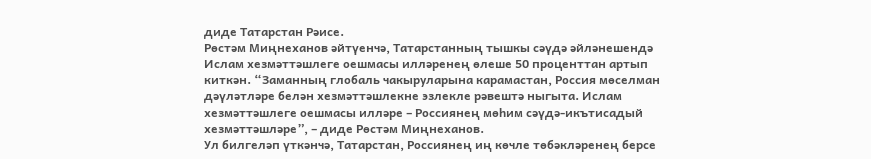диде Татарстан Рәисе.
Рөстәм Миңнеханов әйтүенчә, Татарстанның тышкы сәүдә әйләнешендә Ислам хезмәттәшлеге оешмасы илләренең өлеше 50 проценттан артып киткән. “Заманның глобаль чакыруларына карамастан, Россия мөселман дәүләтләре белән хезмәттәшлекне эзлекле рәвештә ныгыта. Ислам хезмәттәшлеге оешмасы илләре – Россиянең мөһим сәүдә-икътисадый хезмәттәшләре”, – диде Рөстәм Миңнеханов.
Ул билгеләп үткәнчә, Татарстан, Россиянең иң көчле төбәкләренең берсе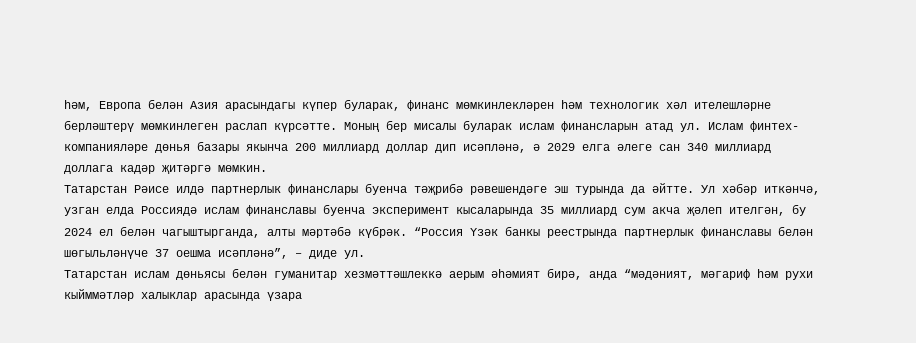һәм, Европа белән Азия арасындагы күпер буларак, финанс мөмкинлекләрен һәм технологик хәл ителешләрне берләштерү мөмкинлеген раслап күрсәтте. Моның бер мисалы буларак ислам финансларын атад ул. Ислам финтех-компанияләре дөнья базары якынча 200 миллиард доллар дип исәпләнә, ә 2029 елга әлеге сан 340 миллиард доллага кадәр җитәргә мөмкин.
Татарстан Рәисе илдә партнерлык финанслары буенча тәҗрибә рәвешендәге эш турында да әйтте. Ул хәбәр иткәнчә, узган елда Россиядә ислам финанславы буенча эксперимент кысаларында 35 миллиард сум акча җәлеп ителгән, бу 2024 ел белән чагыштырганда, алты мәртәбә күбрәк. “Россия Үзәк банкы реестрында партнерлык финанславы белән шөгыльләнүче 37 оешма исәпләнә”, – диде ул.
Татарстан ислам дөньясы белән гуманитар хезмәттәшлеккә аерым әһәмият бирә, анда “мәдәният, мәгариф һәм рухи кыйммәтләр халыклар арасында үзара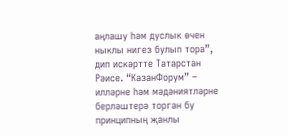аңлашу һәм дуслык өчен ныклы нигез булып тора”, дип искәртте Татарстан Рәисе. “КазанФорум” – илләрне һәм мәдәниятләрне берләштерә торган бу принципның җанлы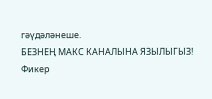гәүдәләнеше.
БЕЗНЕҢ МАКС КАНАЛЫНА ЯЗЫЛЫГЫЗ!
Фикер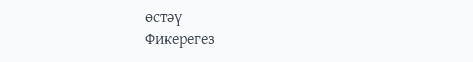өстәү
Фикерегез